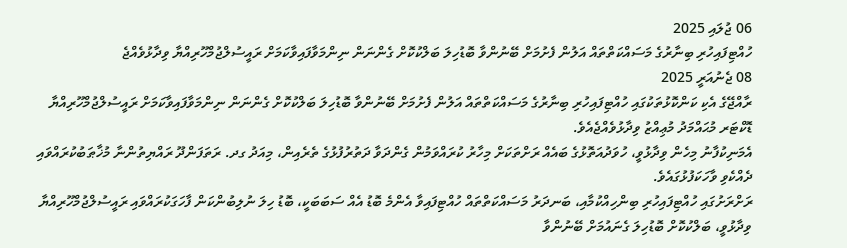06 ޖުލައި 2025
ހުއްޓިފައިހުރި ބިނާރުގެ މަސައްކަތްތައް އަލުން ފެށުމަށް ބޭނުންވާ ބޮޑުހިލަ ބަލްކުކޮށް ގެންނަން ނިންމަވާފައިވާކަމަށް ރައީސުލްޖުމްހޫރިއްޔާ ވިދާޅުވެއްޖެ
08 ޖެނުއަރީ 2025
ރާއްޖޭގެ އެކި ކަންކޮޅުތަކުގައި ހުއްޓިފައިހުރި ބިނާރުގެ މަސައްކަތްތައް އަލުން ފެށުމަށް ބޭނުންވާ ބޮޑުހިލަ ބަލްކުކޮށް ގެންނަން ނިންމަވާފައިވާކަމަށް ރައީސުލްޖުމްހޫރިއްޔާ ޑޮކްޓަރ މުޙައްމަދު މުޢިއްޒު ވިދާޅުވެއްޖެއެވެ.
އެމަނިކުފާނު މިހެން ވިދާޅުވީ، ހުވަދުއަތޮޅުގެ ބައެއް ރަށްތަކަށް މިހާރު ކުރައްވަމުން ގެންދަވާ ދަތުރުފުޅުގެ ތެރެއިން، މިއަދު ގދ. ރަތަފަންދޫ ރައްޔިތުންނާ މުޚާޠަބުކުރައްވައި ދެއްކެވި ވާހަކަފުޅުގައެވެ.
ރަށްރަށުގައި ހުއްޓިފައިހުރި ބިންހިއްކުމާއި، ބަނދަރު މަސައްކަތްތައް ހުއްޓިފައިވާ އެންމެ ބޮޑު އެއް ސަބަބަކީ، ބޮޑު ހިލަ ނުލިބުންކަން ފާހަގަކުރައްވައި ރައީސުލްޖުމްހޫރިއްޔާ ވިދާޅުވީ، ބަލްކުކޮށް ބޮޑުހިލަ ގެނައުމަށް ބޭނުންވާ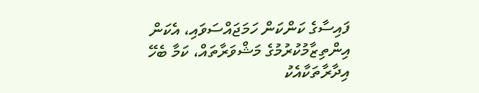ފައިސާގެ ކަންކަން ހަމަޖައްސަވައި، އެކަން އިންތިޒާމުކުރުމުގެ މަޝްވަރާތައް، ކަމާ ބެހޭ އިދާރާތަކާއެކު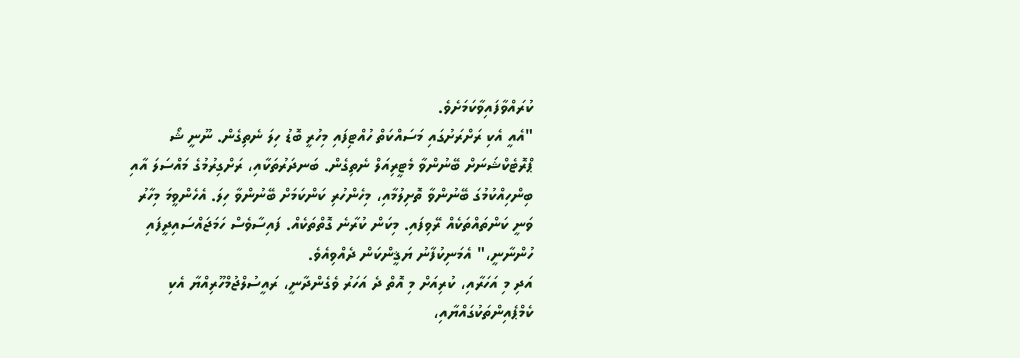ކުރައްވާފައިވާކަމަށެވެ.
"އެއީ އެކި ރަށްރަށުގައި މަސައްކަތް ހުއްޓިފައި މިހުރީ ބޮޑު ހިލަ ނެތިގެން. ނޫނީ ޝޯ ޕްރޮޓެކްޝަނަށް ބޭނުންވާ މެޓީރިއަލް ނެތިގެން. ބަނދަރުތަކާއި، ރަށްގިރުމުގެ މައްސަލަ އާއި ބިންހިއްކުމުގަ ބޭނުންވާ ތޮށިލުމާއި، މިހެންހުރި ކަންކަމަށް ބޭނުންވާ ހިލަ. އެހެންވީމަ މިހާރު ވަނީ ކަންތައްތަކެއް ރޭވިފައި. މިކަން ކުރާނެ ގޮތްތަކެއް. ފައިސާވެސް ހަމަޖައްސައިދީފައި ހުންނާނީ،" އެމަނިކުފާނު ޔަޤީންކަން ދެއްވިއެވެ.
އަދި މި އަހަރާއި، ކުރިއަށް މި އޮތް ދެ އަހަރު ވެގެންދާނީ، ރައީސުލްޖުމްހޫރިއްޔާ އެކި ކެމްޕެއިންތަކުގައްޔާއި،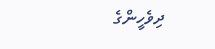ދިވެހީންގެ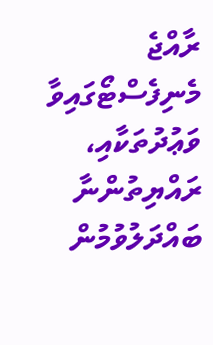ރާއްޖެ މެނިފެސްޓޯގައިވާ ވަޢުދުތަކާއި، ރައްޔިތުންނާ ބައްދަލުވުމުން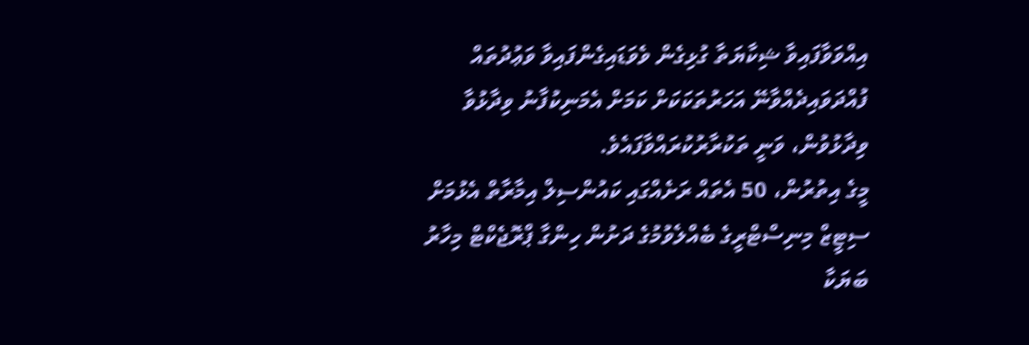އިއްވަވާފައިވާ ޝިކާޔަތާ ގުޅިގެން ވެވަޑައިގެންފައިވާ ވަޢުދުތައް ފުއްދަވައިދެއްވާނޭ އަހަރުތަކަކަށް ކަމަށް އެމަނިކުފާނު ވިދާޅުވާ ވިދާޅުވުން، ވަނީ ތަކުރާރުކުރައްވާފައެވެ.
މީގެ އިތުރުން، 50 އެތައް ރަށެއްގައި ކައުންސިލް އިމާރާތް އެޅުމަށް ސިޓީޒް މިނިސްޓްރީގެ ބެއްލެވުމުގެ ދަށުން ހިންގާ ޕްރޮޖެކްޓް މިހާރު ބަޔަކާ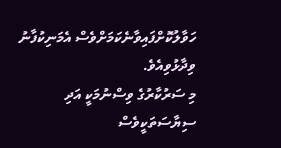ހަވާލުކޮށްފައިވާނެކަމަށްވެސް އެމަނިކުފާނު ވިދާޅުވިއެވެ.
މި ސަރުކާރުގެ ވިސްނުމަކީ އަދި ސިޔާސަތަކީވެސް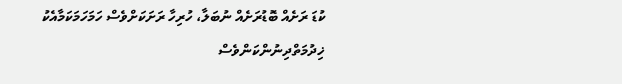ކުޑަ ރަށެއް ބޮޑުރަށެއް ނުބަލާ، ހުރިހާ ރަށަކަށްވެސް ހަމަހަމަކަމާއެކު ޚިދުމަތްދިނުންކަންވެސް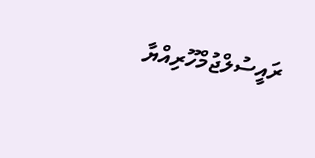ރައީސުލްޖުމްހޫރިއްޔާ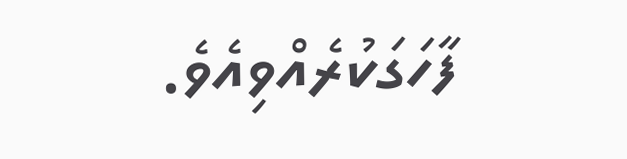ފާހަގަކުރެއްވިއެވެ.